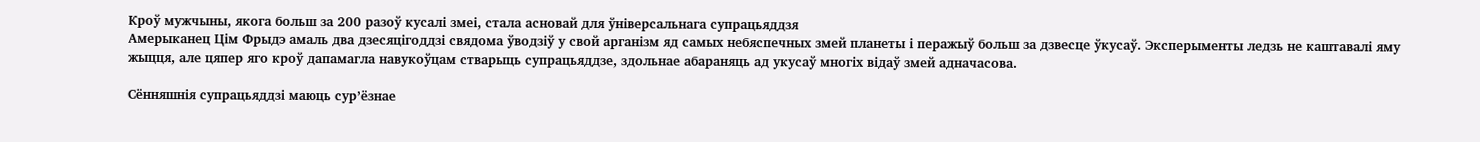Кроў мужчыны, якога больш за 200 разоў кусалі змеі, стала асновай для ўніверсальнага супрацьяддзя
Амерыканец Цім Фрыдэ амаль два дзесяцігоддзі свядома ўводзіў у свой арганізм яд самых небяспечных змей планеты і перажыў больш за дзвесце ўкусаў. Эксперыменты ледзь не каштавалі яму жыцця, але цяпер яго кроў дапамагла навукоўцам стварыць супрацьяддзе, здольнае абараняць ад укусаў многіх відаў змей адначасова.

Сённяшнія супрацьяддзі маюць сур’ёзнае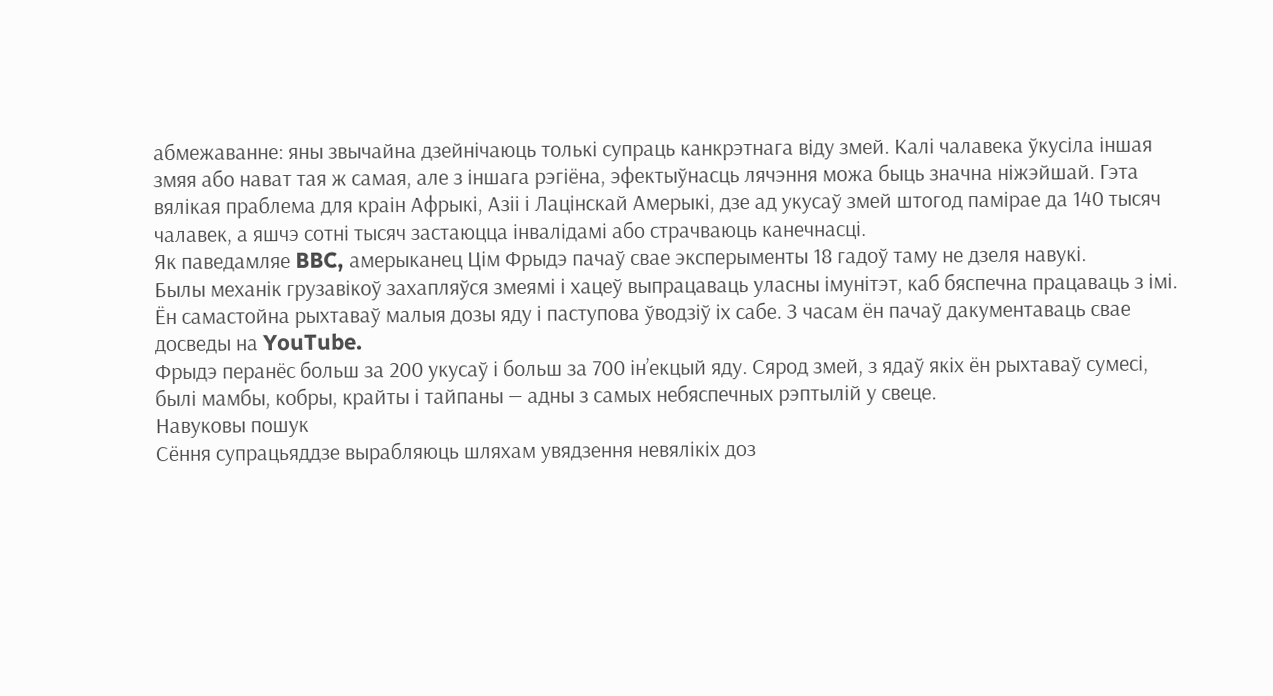абмежаванне: яны звычайна дзейнічаюць толькі супраць канкрэтнага віду змей. Калі чалавека ўкусіла іншая змяя або нават тая ж самая, але з іншага рэгіёна, эфектыўнасць лячэння можа быць значна ніжэйшай. Гэта вялікая праблема для краін Афрыкі, Азіі і Лацінскай Амерыкі, дзе ад укусаў змей штогод памірае да 140 тысяч чалавек, а яшчэ сотні тысяч застаюцца інвалідамі або страчваюць канечнасці.
Як паведамляе BBC, амерыканец Цім Фрыдэ пачаў свае эксперыменты 18 гадоў таму не дзеля навукі.
Былы механік грузавікоў захапляўся змеямі і хацеў выпрацаваць уласны імунітэт, каб бяспечна працаваць з імі. Ён самастойна рыхтаваў малыя дозы яду і паступова ўводзіў іх сабе. З часам ён пачаў дакументаваць свае досведы на YouTube.
Фрыдэ перанёс больш за 200 укусаў і больш за 700 ін’екцый яду. Сярод змей, з ядаў якіх ён рыхтаваў сумесі, былі мамбы, кобры, крайты і тайпаны — адны з самых небяспечных рэптылій у свеце.
Навуковы пошук
Сёння супрацьяддзе вырабляюць шляхам увядзення невялікіх доз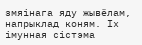змяінага яду жывёлам, напрыклад коням. Іх імунная сістэма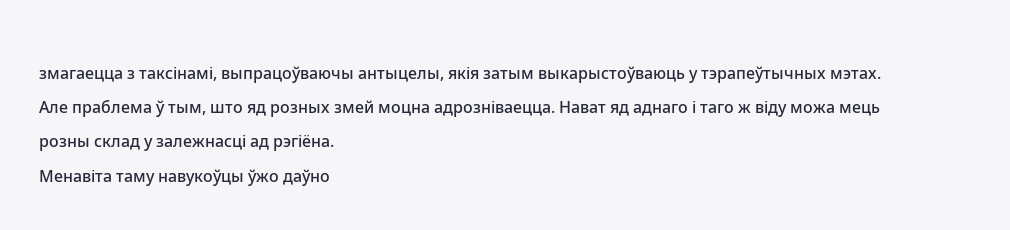змагаецца з таксінамі, выпрацоўваючы антыцелы, якія затым выкарыстоўваюць у тэрапеўтычных мэтах. Але праблема ў тым, што яд розных змей моцна адрозніваецца. Нават яд аднаго і таго ж віду можа мець розны склад у залежнасці ад рэгіёна.
Менавіта таму навукоўцы ўжо даўно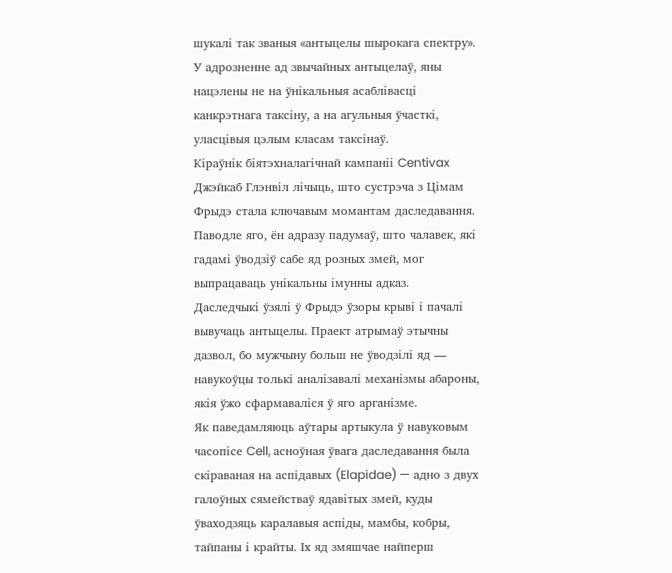шукалі так званыя «антыцелы шырокага спектру». У адрозненне ад звычайных антыцелаў, яны нацэлены не на ўнікальныя асаблівасці канкрэтнага таксіну, а на агульныя ўчасткі, уласцівыя цэлым класам таксінаў.
Кіраўнік біятэхналагічнай кампаніі Centivax Джэйкаб Глэнвіл лічыць, што сустрэча з Цімам Фрыдэ стала ключавым момантам даследавання. Паводле яго, ён адразу падумаў, што чалавек, які гадамі ўводзіў сабе яд розных змей, мог выпрацаваць унікальны імунны адказ.
Даследчыкі ўзялі ў Фрыдэ ўзоры крыві і пачалі вывучаць антыцелы. Праект атрымаў этычны дазвол, бо мужчыну больш не ўводзілі яд — навукоўцы толькі аналізавалі механізмы абароны, якія ўжо сфармаваліся ў яго арганізме.
Як паведамляюць аўтары артыкула ў навуковым часопісе Cell, асноўная ўвага даследавання была скіраваная на аспідавых (Elapidae) — адно з двух галоўных сямействаў ядавітых змей, куды ўваходзяць каралавыя аспіды, мамбы, кобры, тайпаны і крайты. Іх яд змяшчае найперш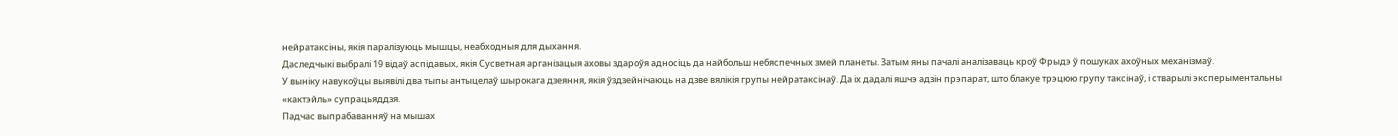нейратаксіны, якія паралізуюць мышцы, неабходныя для дыхання.
Даследчыкі выбралі 19 відаў аспідавых, якія Сусветная арганізацыя аховы здароўя адносіць да найбольш небяспечных змей планеты. Затым яны пачалі аналізаваць кроў Фрыдэ ў пошуках ахоўных механізмаў.
У выніку навукоўцы выявілі два тыпы антыцелаў шырокага дзеяння, якія ўздзейнічаюць на дзве вялікія групы нейратаксінаў. Да іх дадалі яшчэ адзін прэпарат, што блакуе трэцюю групу таксінаў, і стварылі эксперыментальны «кактэйль» супрацьяддзя.
Падчас выпрабаванняў на мышах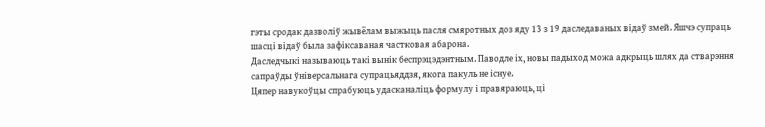гэты сродак дазволіў жывёлам выжыць пасля смяротных доз яду 13 з 19 даследаваных відаў змей. Яшчэ супраць шасці відаў была зафіксаваная частковая абарона.
Даследчыкі называюць такі вынік беспрэцэдэнтным. Паводле іх, новы падыход можа адкрыць шлях да стварэння сапраўды ўніверсальнага супрацьяддзя, якога пакуль не існуе.
Цяпер навукоўцы спрабуюць удасканаліць формулу і правяраюць, ці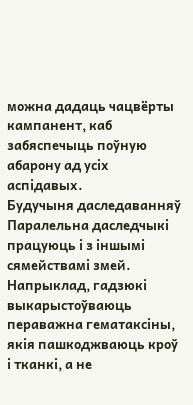можна дадаць чацвёрты кампанент, каб забяспечыць поўную абарону ад усіх аспідавых.
Будучыня даследаванняў
Паралельна даследчыкі працуюць і з іншымі сямействамі змей. Напрыклад, гадзюкі выкарыстоўваюць пераважна гематаксіны, якія пашкоджваюць кроў і тканкі, а не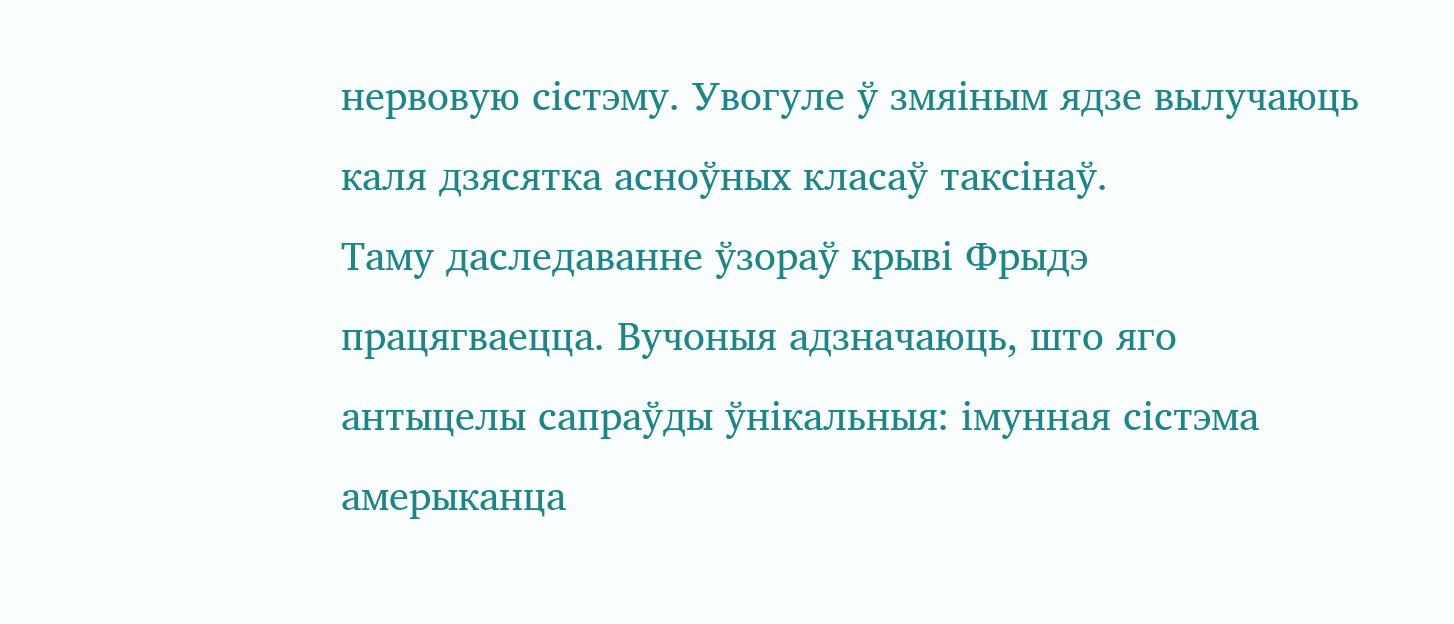нервовую сістэму. Увогуле ў змяіным ядзе вылучаюць каля дзясятка асноўных класаў таксінаў.
Таму даследаванне ўзораў крыві Фрыдэ працягваецца. Вучоныя адзначаюць, што яго антыцелы сапраўды ўнікальныя: імунная сістэма амерыканца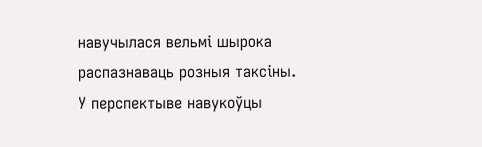навучылася вельмі шырока распазнаваць розныя таксіны.
У перспектыве навукоўцы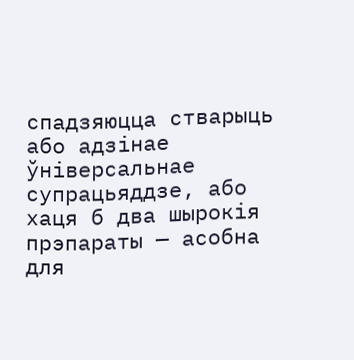спадзяюцца стварыць або адзінае ўніверсальнае супрацьяддзе, або хаця б два шырокія прэпараты — асобна для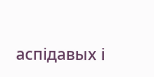аспідавых і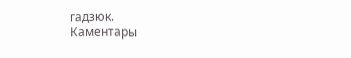гадзюк.
Каментары